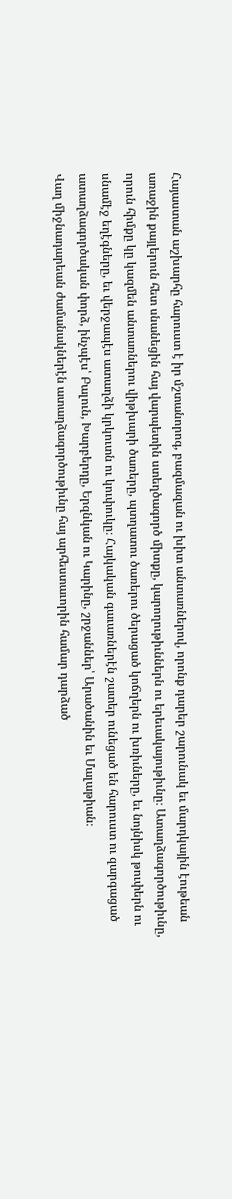Հայաստան աշխարհը հարուստ է իր մշտանորոգ, բազմազան ու խիտ անտառներով, որոնք դարեր շարունակ եւ մարդկային էութեան առաջին քայլերուն հետ սնանեցին հայ վարպետին ստեղծագործ միտքը, կարողութիւններն ու երեւակայութիւնը։ Ատաղձագործութիւնը, որուն հիմքը կը կազմեն անտառներու վիթխարի ծառերը, պտղատու ծառերու ծերացած կոճղերն ու խռիւները, եւ նոյնիսկ թուփերն ու սնամէջ եղէգները, եւ վերջապէս ատաղձի կրկուտն ու կուփուկը։ Հայկական գաւառներէն շատեր ունեցած են հարուստ ու զարգացած ատաղձագործական փորձ, ինչպէս՝ Բալուն, Խարբերդը, Երզնկան ու Կարինը, շրջաններ՝ Արածանին եւ Մալաթիան։
Վաղ միջնադարեան ժամանակներէն ատաղձագործութիւնը հայ արհեստաւորին համար դարձած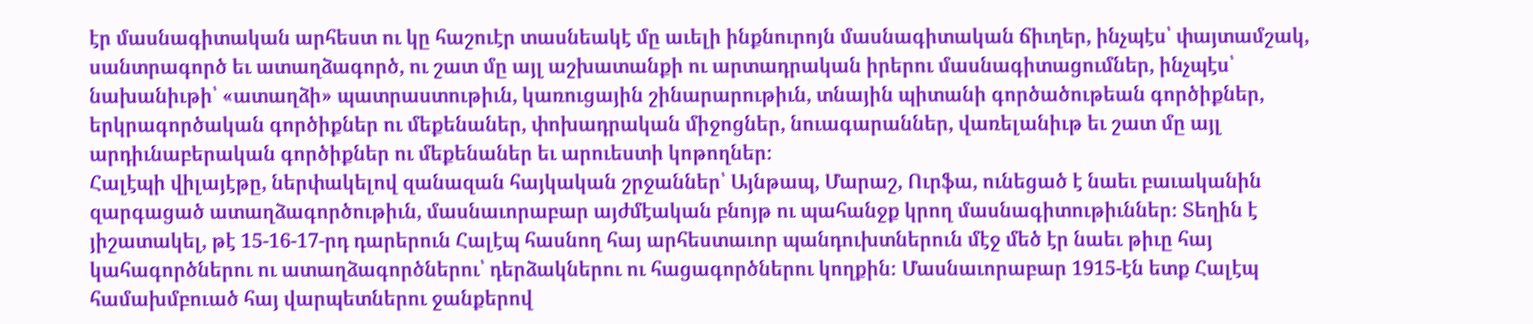էր մասնագիտական արհեստ ու կը հաշուէր տասնեակէ մը աւելի ինքնուրոյն մասնագիտական ճիւղեր, ինչպէս՝ փայտամշակ, սանտրագործ եւ ատաղձագործ, ու շատ մը այլ աշխատանքի ու արտադրական իրերու մասնագիտացումներ, ինչպէս՝ նախանիւթի՝ «ատաղձի» պատրաստութիւն, կառուցային շինարարութիւն, տնային պիտանի գործածութեան գործիքներ, երկրագործական գործիքներ ու մեքենաներ, փոխադրական միջոցներ, նուագարաններ, վառելանիւթ եւ շատ մը այլ արդիւնաբերական գործիքներ ու մեքենաներ եւ արուեստի կոթողներ։
Հալէպի վիլայէթը, ներփակելով զանազան հայկական շրջաններ՝ Այնթապ, Մարաշ, Ուրֆա, ունեցած է նաեւ բաւականին զարգացած ատաղձագործութիւն, մասնաւորաբար այժմէական բնոյթ ու պահանջք կրող մասնագիտութիւններ։ Տեղին է յիշատակել, թէ 15-16-17-րդ դարերուն Հալէպ հասնող հայ արհեստաւոր պանդուխտներուն մէջ մեծ էր նաեւ թիւը հայ կահագործներու ու ատաղձագործներու՝ դերձակներու ու հացագործներու կողքին։ Մասնաւորաբար 1915-էն ետք Հալէպ համախմբուած հայ վարպետներու ջանքերով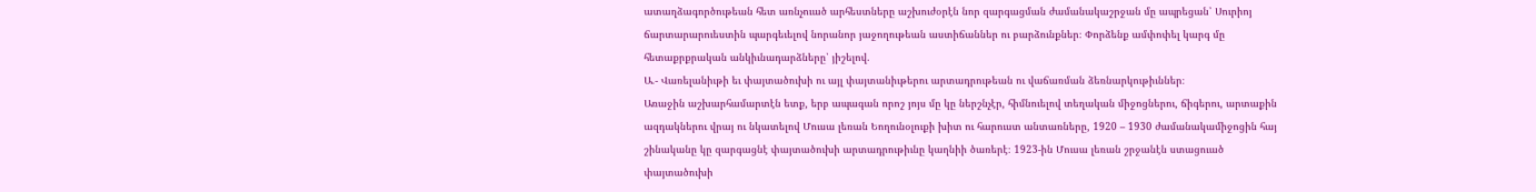ատաղձագործութեան հետ առնչուած արհեստները աշխուժօրէն նոր զարգացման ժամանակաշրջան մը ապրեցան՝ Սուրիոյ ճարտարարուեստին պարգեւելով նորանոր յաջողութեան աստիճաններ ու բարձունքներ։ Փորձենք ամփոփել կարգ մը հետաքրքրական անկիւնադարձները՝ յիշելով.
Ա.- Վառելանիւթի եւ փայտածուխի ու այլ փայտանիւթերու արտադրութեան ու վաճառման ձեռնարկութիւններ։
Առաջին աշխարհամարտէն ետք, երբ ապագան որոշ յոյս մը կը ներշնչէր, հիմնուելով տեղական միջոցներու, ճիգերու, արտաքին ազդակներու վրայ ու նկատելով Մուսա լեռան Եողունօլուքի խիտ ու հարուստ անտառները, 1920 – 1930 ժամանակամիջոցին հայ շինականը կը զարգացնէ փայտածուխի արտադրութիւնը կաղնիի ծառերէ։ 1923-ին Մուսա լեռան շրջանէն ստացուած փայտածուխի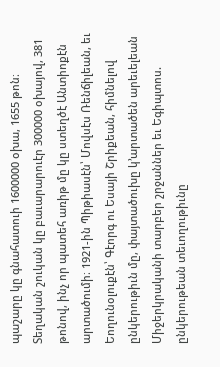պաշարը կը գնահատուի 1600000 օխա, 1655 թոն։ Տեղական շուկան կը բաւարարուէր 300000 օխայով, 381 թոնով, ինչ որ պատեհ առիթ մը կը ստեղծէ Անտիոքէն արտածումի։ 1921-ին Պիթիասէն՝ Մովսէս Ռենճիլեան, եւ Եողունօլուքէն՝ Գէորգ ու Եսայի Շրիքեան, հիմնելով ընկերութիւն մը, փայտածուխը կ’արտածեն արեւելեան Միջերկրականի տարբեր շրջաններ եւ Եգիպտոս. ընկերութեան տեւողութիւնը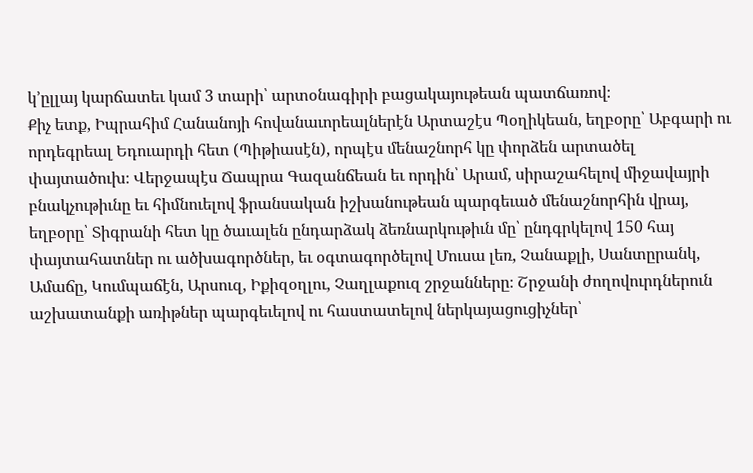կ’ըլլայ կարճատեւ կամ 3 տարի՝ արտօնագիրի բացակայութեան պատճառով։
Քիչ ետք, Իպրահիմ Հանանոյի հովանաւորեալներէն Արտաշէս Պօղիկեան, եղբօրը՝ Աբգարի ու որդեգրեալ Եդուարդի հետ (Պիթիասէն), որպէս մենաշնորհ կը փորձեն արտածել փայտածուխ։ Վերջապէս Ճապրա Գազանճեան եւ որդին՝ Արամ, սիրաշահելով միջավայրի բնակչութիւնը եւ հիմնուելով ֆրանսական իշխանութեան պարգեւած մենաշնորհին վրայ, եղբօրը՝ Տիգրանի հետ կը ծաւալեն ընդարձակ ձեռնարկութիւն մը՝ ընդգրկելով 150 հայ փայտահատներ ու ածխագործներ, եւ օգտագործելով Մուսա լեռ, Չանաքլի, Սանտըրանկ, Ամաճը, Կումպաճէն, Արսուզ, Իքիզօղլու, Չաղլաքուզ շրջանները։ Շրջանի ժողովուրդներուն աշխատանքի առիթներ պարգեւելով ու հաստատելով ներկայացուցիչներ՝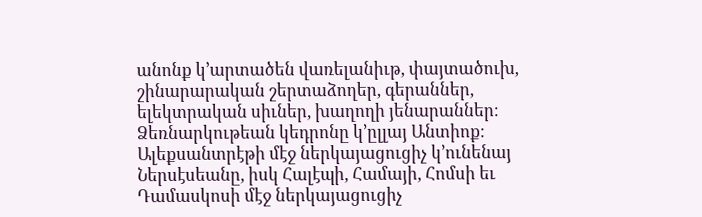անոնք կ’արտածեն վառելանիւթ, փայտածուխ, շինարարական շերտաձողեր, գերաններ, ելեկտրական սիւներ, խաղողի յենարաններ։ Ձեռնարկութեան կեդրոնը կ’ըլլայ Անտիոք։ Ալեքսանտրէթի մէջ ներկայացուցիչ կ’ունենայ Ներսէսեանը, իսկ Հալէպի, Համայի, Հոմսի եւ Դամասկոսի մէջ ներկայացուցիչ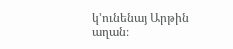կ’ունենայ Արթին աղան։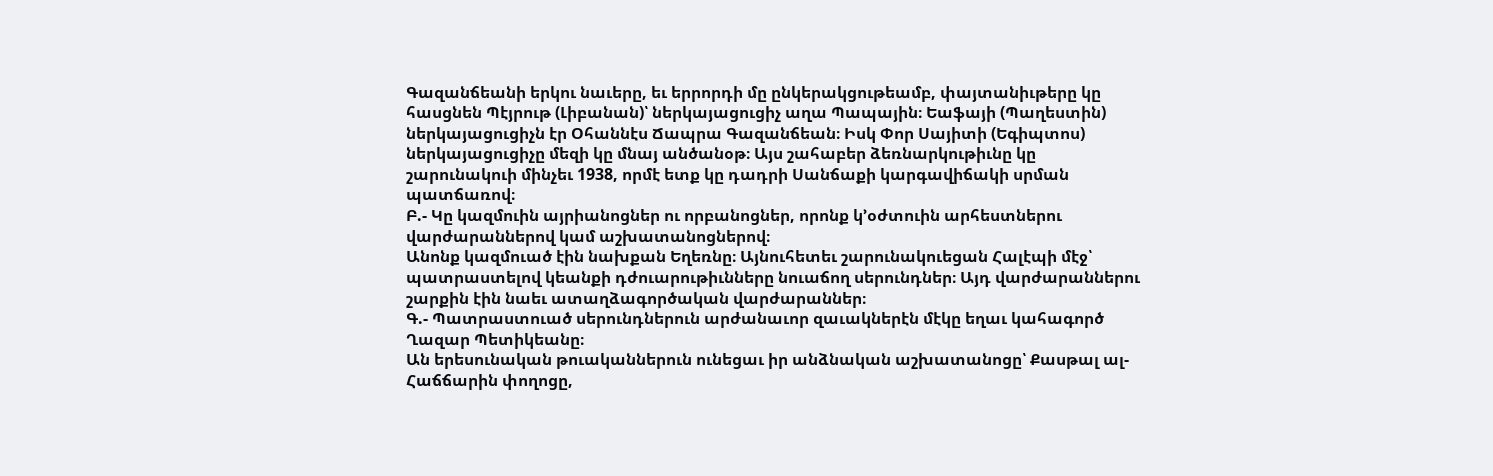Գազանճեանի երկու նաւերը, եւ երրորդի մը ընկերակցութեամբ, փայտանիւթերը կը հասցնեն Պէյրութ (Լիբանան)՝ ներկայացուցիչ աղա Պապային։ Եաֆայի (Պաղեստին) ներկայացուցիչն էր Օհաննէս Ճապրա Գազանճեան։ Իսկ Փոր Սայիտի (Եգիպտոս) ներկայացուցիչը մեզի կը մնայ անծանօթ։ Այս շահաբեր ձեռնարկութիւնը կը շարունակուի մինչեւ 1938, որմէ ետք կը դադրի Սանճաքի կարգավիճակի սրման պատճառով։
Բ.- Կը կազմուին այրիանոցներ ու որբանոցներ, որոնք կ’օժտուին արհեստներու վարժարաններով կամ աշխատանոցներով։
Անոնք կազմուած էին նախքան Եղեռնը։ Այնուհետեւ շարունակուեցան Հալէպի մէջ՝ պատրաստելով կեանքի դժուարութիւնները նուաճող սերունդներ։ Այդ վարժարաններու շարքին էին նաեւ ատաղձագործական վարժարաններ։
Գ.- Պատրաստուած սերունդներուն արժանաւոր զաւակներէն մէկը եղաւ կահագործ Ղազար Պետիկեանը։
Ան երեսունական թուականներուն ունեցաւ իր անձնական աշխատանոցը՝ Քասթալ ալ-Հաճճարին փողոցը,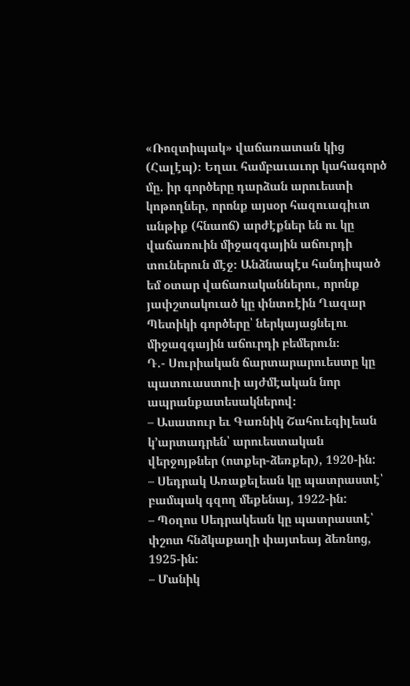«Ռոզտիպակ» վաճառատան կից (Հալէպ)։ Եղաւ համբաւաւոր կահագործ մը. իր գործերը դարձան արուեստի կոթողներ, որոնք այսօր հազուագիւտ անթիք (հնաոճ) արժէքներ են ու կը վաճառուին միջազգային աճուրդի տուներուն մէջ։ Անձնապէս հանդիպած եմ օտար վաճառականներու, որոնք յափշտակուած կը փնտռէին Ղազար Պետիկի գործերը՝ ներկայացնելու միջազգային աճուրդի բեմերուն։
Դ.- Սուրիական ճարտարարուեստը կը պատուաստուի այժմէական նոր ապրանքատեսակներով։
– Ասատուր եւ Գառնիկ Շահուեգիլեան կ’արտադրեն՝ արուեստական վերջոյթներ (ոտքեր-ձեռքեր), 1920-ին:
– Սեդրակ Առաքելեան կը պատրաստէ՝ բամպակ գզող մեքենայ, 1922-ին:
– Պօղոս Սեդրակեան կը պատրաստէ՝ փշոտ հնձկաքաղի փայտեայ ձեռնոց, 1925-ին:
– Մանիկ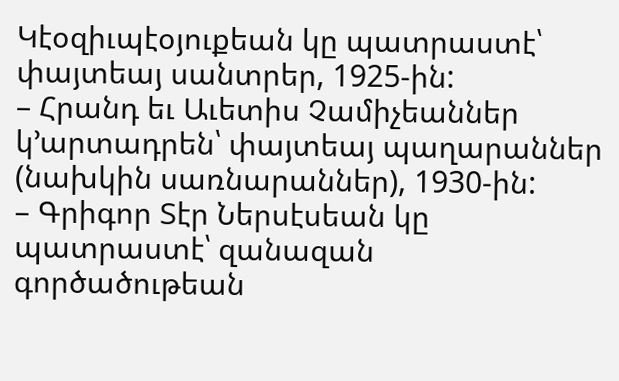Կէօզիւպէօյուքեան կը պատրաստէ՝ փայտեայ սանտրեր, 1925-ին:
– Հրանդ եւ Աւետիս Չամիչեաններ կ’արտադրեն՝ փայտեայ պաղարաններ (նախկին սառնարաններ), 1930-ին:
– Գրիգոր Տէր Ներսէսեան կը պատրաստէ՝ զանազան գործածութեան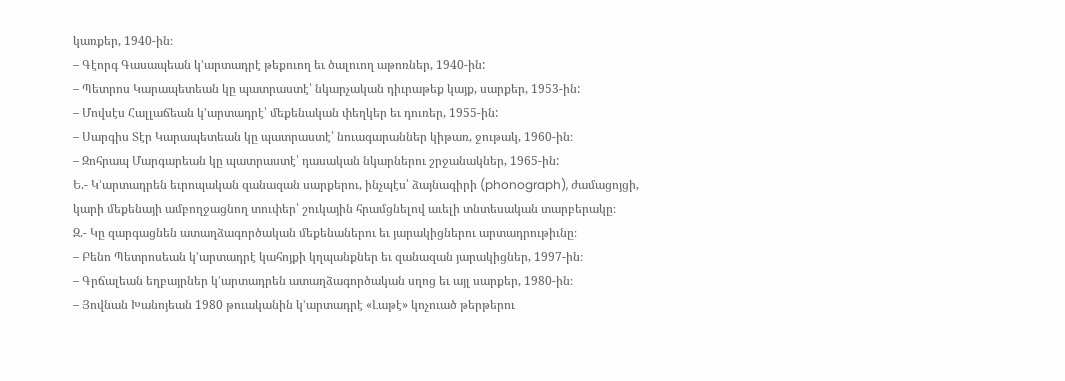կառքեր, 1940-ին։
– Գէորգ Գասապեան կ’արտադրէ թեքուող եւ ծալուող աթոռներ, 1940-ին:
– Պետրոս Կարապետեան կը պատրաստէ՝ նկարչական դիւրաթեք կայք, սարքեր, 1953-ին:
– Մովսէս Հալլաճեան կ’արտադրէ՝ մեքենական փեղկեր եւ դուռեր, 1955-ին:
– Սարգիս Տէր Կարապետեան կը պատրաստէ՝ նուագարաններ կիթառ, ջութակ, 1960-ին։
– Զոհրապ Մարգարեան կը պատրաստէ՝ դասական նկարներու շրջանակներ, 1965-ին:
Ե.- Կ’արտադրեն եւրոպական զանազան սարքերու, ինչպէս՝ ձայնագիրի (phonograph), ժամացոյցի, կարի մեքենայի ամբողջացնող տուփեր՝ շուկային հրամցնելով աւելի տնտեսական տարբերակը։
Զ.- Կը զարգացնեն ատաղձագործական մեքենաներու եւ յարակիցներու արտադրութիւնը։
– Բենո Պետրոսեան կ’արտադրէ կահոյքի կղպանքներ եւ զանազան յարակիցներ, 1997-ին։
– Գրճալեան եղբայրներ կ’արտադրեն ատաղձագործական սղոց եւ այլ սարքեր, 1980-ին։
– Յովնան Խանոյեան 1980 թուականին կ’արտադրէ «Լաթէ» կոչուած թերթերու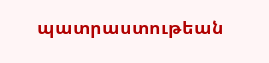պատրաստութեան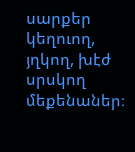սարքեր կեղուող, յղկող, խէժ սրսկող մեքենաներ։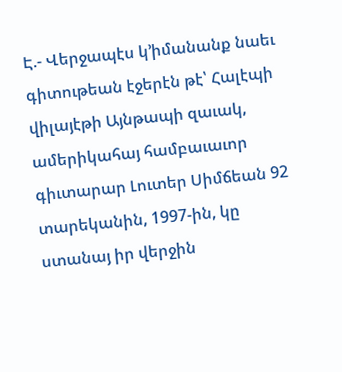Է.- Վերջապէս կ’իմանանք նաեւ գիտութեան էջերէն թէ՝ Հալէպի վիլայէթի Այնթապի զաւակ, ամերիկահայ համբաւաւոր գիւտարար Լուտեր Սիմճեան 92 տարեկանին, 1997-ին, կը ստանայ իր վերջին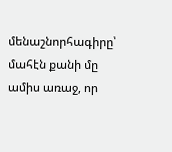մենաշնորհագիրը՝ մահէն քանի մը ամիս առաջ, որ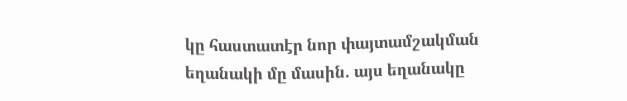կը հաստատէր նոր փայտամշակման եղանակի մը մասին. այս եղանակը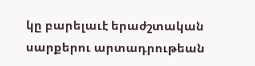կը բարելաւէ երաժշտական սարքերու արտադրութեան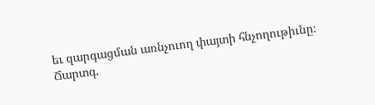եւ զարգացման առնչուող փայտի հնչողութիւնը։
Ճարտգ.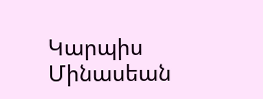Կարպիս Մինասեան